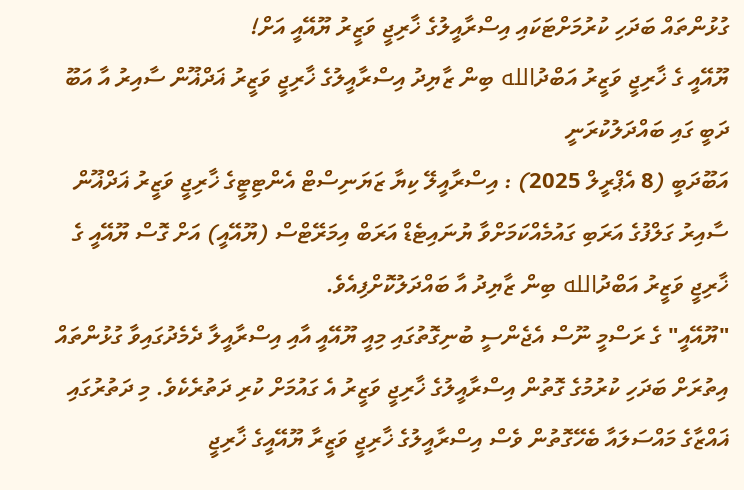ގުޅުންތައް ބަދަހި ކުރުމަށްޓަކައި އިސްރާއީލުގެ ޚާރިޖީ ވަޒީރު ޔޫއޭއީ އަށް!
ޔޫއޭއީ ގެ ޚާރިޖީ ވަޒީރު އަބްދުالله ބިން ޒާޔިދު އިސްރާއީލުގެ ޚާރިޖީ ވަޒީރު ޣަދްޣޫން ސާއިރު އާ އަބޫ ދަބީ ގައި ބައްދަލުކުރަނީ
އަބޫދަބީ (8 އެޕްރީލް 2025) : އިސްރާއީލޭ ކިޔާ ޒަޔަނިސްޓް އެންޓިޓީގެ ޚާރިޖީ ވަޒީރު ޣަދްޣޫން ސާއިރު ގަލްފުގެ އަރަބި ގައުމެއްކަމަށްވާ ޔުނައިޓެޑް އަރަބް އިމަރޭޓްސް (ޔޫއޭއީ) އަށް ގޮސް ޔޫއޭއީ ގެ ޚާރިޖީ ވަޒީރު އަބްދުالله ބިން ޒާޔިދު އާ ބައްދަލުކޮށްފިއެވެ.
"ޔޫއޭއީ" ގެ ރަސްމީ ނޫސް އެޖެންސީ ބުނިގޮތުގައި މިއީ ޔޫއޭއީ އާއި އިސްރާއީލާ ދެމެދުގައިވާ ގުޅުންތައް އިތުރަށް ބަދަހި ކުރުމުގެ ގޮތުން އިސްރާއީލުގެ ޚާރިޖީ ވަޒީރު އެ ގައުމަށް ކުރި ދަތުރެކެވެ. މި ދަތުރުގައި ޣައްޒާގެ މައްސަލައާ ބެހޭގޮތުން ވެސް އިސްރާއީލުގެ ޚާރިޖީ ވަޒީރާ ޔޫއޭއީގެ ޚާރިޖީ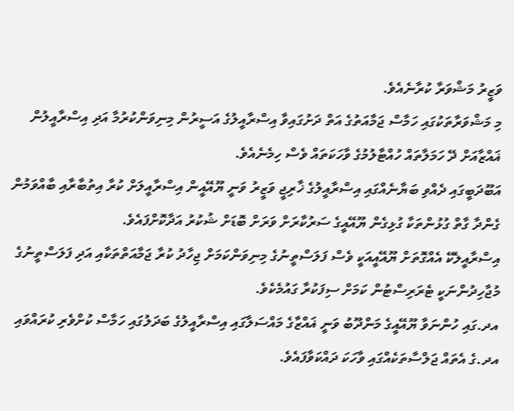ވަޒީރު މަޝްވަރާ ކުރާނެއެވެ.
މި މަޝްވަރާތަކުގައި ހަމާސް ޖަމާއަތުގެ އަތް ދަށުގައިވާ އިސްރާއީލުގެ އަސީރުން މިނިވަންކުރުމާ އަދި އިސްރާއީލުން ޣައްޒާއަށް ދޭ ހަމަލާތައް ހުއްޓާލުމުގެ ވާހަކަތައް ވެސް ހިމެނެއެވެ.
އަބޫދަބީގައި ދެއްވި ބަޔާނެއްގައި އިސްރާއީލުގެ ޚާރިޖީ ވަޒީރު ވަނީ ޔޫއޭއީން އިސްރާއީލަށް ކުރާ އިތުބާރާއި ބާއްވަމުން ގެންދާ ގާތް ގުޅުންތަކާ ގުޅިގެން ޔޫއޭއީގެ ސަރުކާރަށް ވަރަށް ބޮޑަށް ޝުކުރު އަދާކޮށްފައެވެ.
އިސްރާއީލެކޭ އެއްގޮތަށް ޔޫއޭއީއަކީ ވެސް ފަލަސްތީނުގެ މިނިވަންކަމަށް ޖިހާދު ކުރާ ޖަމާއަތްތަކާއި އަދި ފަލަސްތީނުގެ މުޖާހިދުންނަކީ ޓެރަރިސްޓުން ކަމަށް ސިފަކުރާ ގައުމެކެވެ.
އދ.ގައި ހުންނަވާ ޔޫއޭއީގެ މަންދޫބު ވަނީ ޣައްޒާގެ މައްސަލާގައި އިސްރާއީލުގެ ބަދަލުގައި ހަމާސް ކުށްވެރި ކުރައްވައި އދ.ގެ އެތައް ޖަލްސާތަކެއްގައި ވާހަކަ ދައްކަވާފައެވެ.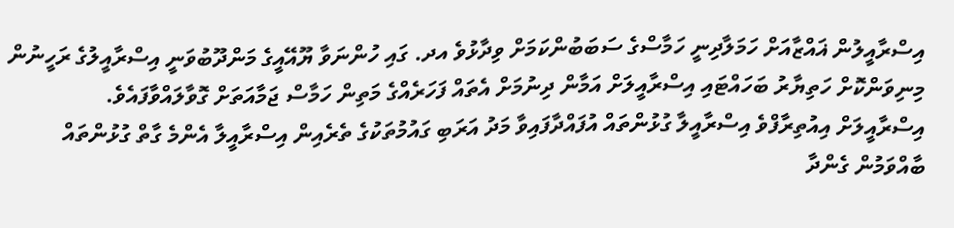އިސްރާއީލުން ޣައްޒާއަށް ހަމަލާދިނީ ހަމާސްގެ ސަބަބުންކަމަށް ވިދާޅުވެ އދ. ގައި ހުންނަވާ ޔޫއޭއީގެ މަންދޫބުވަނީ އިސްރާއީލުގެ ރަހީނުން މިނިވަންކޮށް ހަތިޔާރު ބަހައްޓައި އިސްރާއީލަށް އަމާން ދިނުމަށް އެތައް ފަހަރެއްގެ މަތިން ހަމާސް ޖަމާއަތަށް ގޮވާލައްވާފައެވެ.
އިސްރާއީލަށް އިއުތިރާފްވެ އިސްރާއީލާ ގުޅުންތައް އުފައްދާފައިވާ މަދު އަރަބި ގައުމުތަކުގެ ތެރެއިން އިސްރާއީލާ އެންމެ ގާތް ގުޅުންތައް ބާއްވަމުން ގެންދާ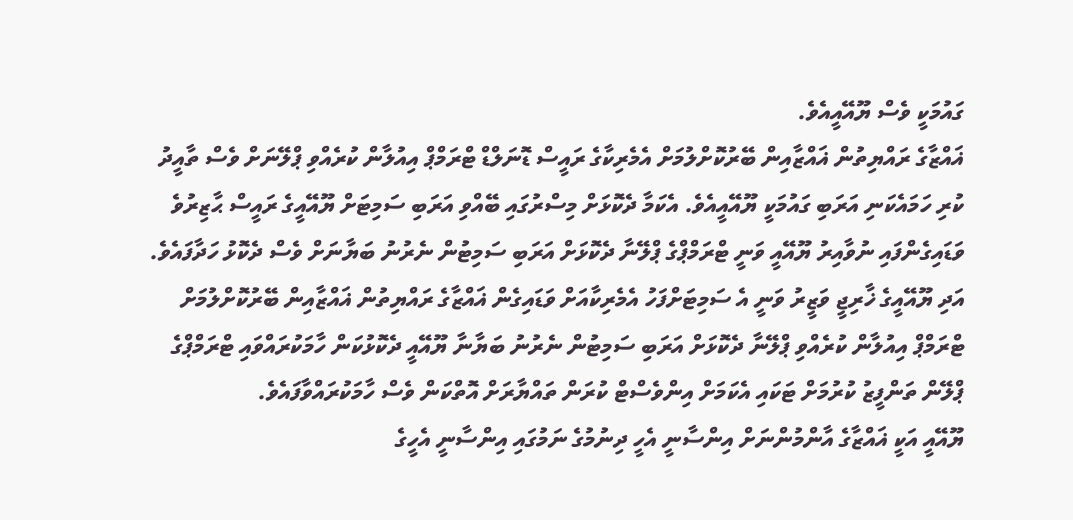ގައުމަކީ ވެސް ޔޫއޭއީއެވެ.
ޣައްޒާގެ ރައްޔިތުން ޣައްޒާއިން ބޭރުކޮށްލުމަށް އެމެރިކާގެ ރައީސް ޑޮނަލްޑް ޓްރަމްޕް އިއުލާން ކުރެއްވި ޕްލޭނަށް ވެސް ތާއީދު ކުރި ހަމައެކަނި އަރަބި ގައުމަކީ ޔޫއޭއީއެވެ. އެކަމާ ދެކޮޅަށް މިސްރުގައި ބޭއްވި އަރަބި ސަމިޓަށް ޔޫއޭއީގެ ރައީސް ޙާޒިރުވެ ވަޑައިގެންފައި ނުވާއިރު ޔޫއޭއީ ވަނީ ޓްރަމްޕްގެ ޕްލޭނާ ދެކޮޅަށް އަރަބި ސަމިޓުން ނެރުނު ބަޔާނަށް ވެސް ދެކޮޅު ހަދާފައެވެ.
އަދި ޔޫއޭއީގެ ޚާރިޖީ ވަޒީރު ވަނީ އެ ސަމިޓަށްފަހު އެމެރިކާއަށް ވަޑައިގެން ޣައްޒާގެ ރައްޔިތުން ޣައްޒާއިން ބޭރުކޮށްލުމަށް ޓްރަމްޕް އިއުލާން ކުރެއްވި ޕްލޭނާ ދެކޮޅަށް އަރަބި ސަމިޓުން ނެރުނު ބަޔާނާ ޔޫއޭއީ ދެކޮޅުކަން ހާމަކުރައްވައި ޓްރަމްޕްގެ ޕްލޭން ތަންފީޒު ކުރުމަށް ޓަކައި އެކަމަށް އިންވެސްޓް ކުރަން ތައްޔާރަށް އޮތްކަން ވެސް ހާމަކުރައްވާފައެވެ.
ޔޫއޭއީ އަކީ ޣައްޒާގެ އާންމުންނަށް އިންސާނީ އެހީ ދިނުމުގެ ނަމުގައި އިންސާނީ އެހީގެ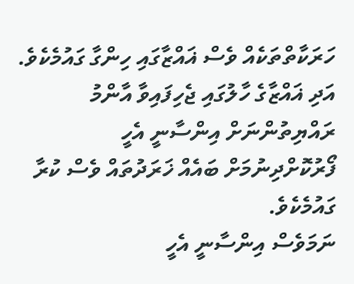ހަރަކާތްތަކެއް ވެސް ޣައްޒާގައި ހިންގާ ގައުމެކެވެ. އަދި ޣައްޒާގެ ހާލުގައި ޖެހިފައިވާ އާންމު ރައްޔިތުންނަށް އިންސާނީ އެހީ ފޯރުކޮށްދިނުމަށް ބައެއް ޚަރަދުތައް ވެސް ކުރާ ގައުމެކެވެ.
ނަމަވެސް އިންސާނީ އެހީ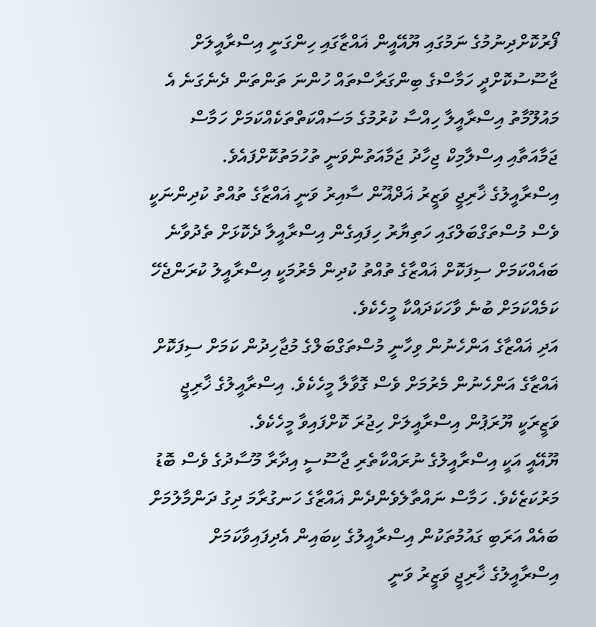ފޯރުކޮށްދިނުމުގެ ނަމުގައި ޔޫއޭއީން ޣައްޒާގައި ހިންގަނީ އިސްރާއީލަށް ޖާސޫސުކޮށްދީ ހަމާސްގެ ބިންގަރާސްތައް ހުންނަ ތަންތަން ދެނެގަނެ އެ މައުލޫމާތު އިސްރާއީލާ ހިއްސާ ކުރުމުގެ މަސައްކަތްތަކެއްކަމަށް ހަމާސް ޖަމާއަތާއި އިސްލާމިކް ޖިހާދު ޖަމާއަތުންވަނީ ތުހުމަތުކޮށްފައެވެ.
އިސްރާއީލުގެ ޚާރިޖީ ވަޒީރު ޣަދްޣޫން ސާއިރު ވަނީ ޣައްޒާގެ ތުއްތު ކުދިންނަކީ ވެސް މުސްތަގްބަލްގައި ހަތިޔާރު ހިފައިގެން އިސްރާއީލާ ދެކޮޅަށް ތެދުވާނެ ބައެއްކަމަށް ސިފަކޮށް ޣައްޒާގެ ތުއްތު ކުދިން މެރުމަކީ އިސްރާއީލު ކުރަންޖެހޭ ކަމެއްކަމަށް ބުނެ ވާހަކަދައްކާ މީހެކެވެ.
އަދި ޣައްޒާގެ އަންހެނުން ވިހާނީ މުސްތަގްބަލްގެ މުޖާހިދުން ކަމަށް ސިފަކޮށް ޣައްޒާގެ އަންހެނުން މެރުމަށް ވެސް ގޮވާލާ މީހެކެވެ. އިސްރާއީލުގެ ޚާރިޖީ ވަޒީރަކީ ޔޫރަޕުން އިސްރާއީލަށް ހިޖުރަ ކޮށްފައިވާ މީހެކެވެ.
ޔޫއޭއީ އަކީ އިސްރާއީލުގެ ނުރައްކާތެރި ޖާސޫސީ އިދާރާ މޫސާދުގެ ވެސް ބޮޑު މަރުކަޒެކެވެ. ހަމާސް ނައްތާލެވެންދެން ޣައްޒާގެ ހަނގުރާމަ ދިގު ދަންމާލުމަށް ބައެއް އަރަބި ގައުމުތަކުން އިސްރާއީލުގެ ކިބައިން އެދިފައިވާކަމަށް އިސްރާއީލުގެ ޚާރިޖީ ވަޒީރު ވަނީ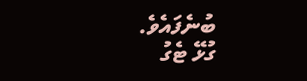ބުނެފައެވެ.
ގުޅޭ ޓެގު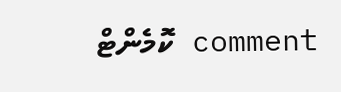comment ކޮމެންޓް